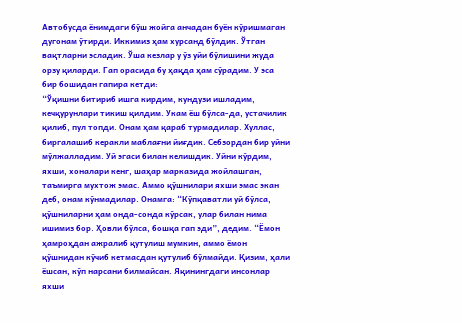Автобусда ёнимдаги бўш жойга анчадан буён кўришмаган дугонам ўтирди. Иккимиз ҳам хурсанд бўлдик. Ўтган вақтларни эсладик. Ўша кезлар у ўз уйи бўлишини жуда орзу қиларди. Гап орасида бу ҳақда ҳам сўрадим. У эса бир бошидан гапира кетди:
“Ўқишни битириб ишга кирдим, кундузи ишладим, кечқурунлари тикиш қилдим. Укам ёш бўлса-да, устачилик қилиб, пул топди. Онам ҳам қараб турмадилар. Хуллас, биргалашиб керакли маблағни йиғдик. Себзордан бир уйни мўлжалладим. Уй эгаси билан келишдик. Уйни кўрдим, яхши, хоналари кенг, шаҳар марказида жойлашган, таъмирга мухтож эмас. Аммо қўшнилари яхши эмас экан деб, онам кўнмадилар. Онамга: “Кўпқаватли уй бўлса, қўшниларни ҳам онда-сонда кўрсак, улар билан нима ишимиз бор. Ҳовли бўлса, бошқа гап эди”, дедим. “Ёмон ҳамроҳдан ажралиб қутулиш мумкин, аммо ёмон қўшнидан кўчиб кетмасдан қутулиб бўлмайди. Қизим, ҳали ёшсан, кўп нарсани билмайсан. Яқинингдаги инсонлар яхши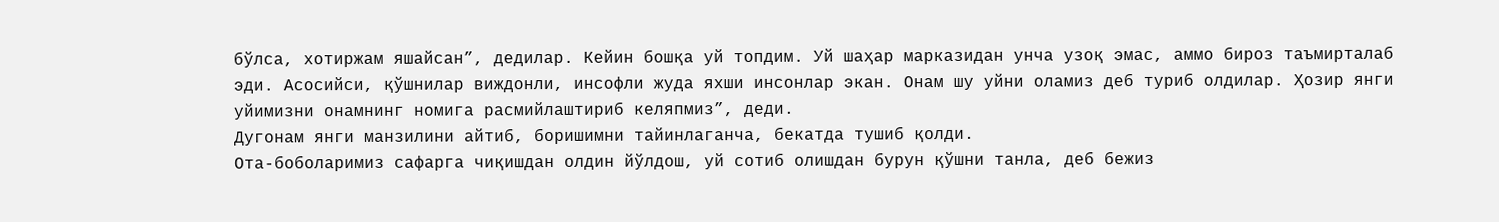бўлса, хотиржам яшайсан”, дедилар. Кейин бошқа уй топдим. Уй шаҳар марказидан унча узоқ эмас, аммо бироз таъмирталаб эди. Асосийси, қўшнилар виждонли, инсофли жуда яхши инсонлар экан. Онам шу уйни оламиз деб туриб олдилар. Ҳозир янги уйимизни онамнинг номига расмийлаштириб келяпмиз”, деди.
Дугонам янги манзилини айтиб, боришимни тайинлаганча, бекатда тушиб қолди.
Ота-боболаримиз сафарга чиқишдан олдин йўлдош, уй сотиб олишдан бурун қўшни танла, деб бежиз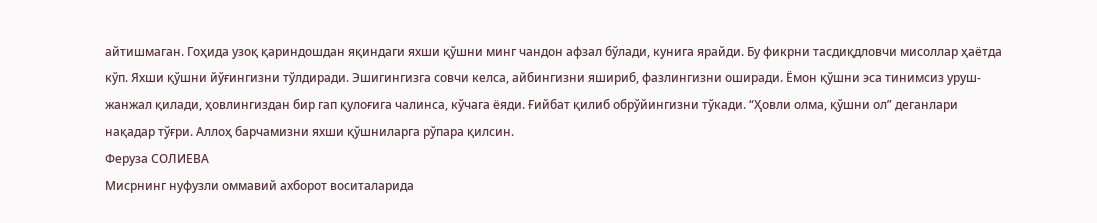айтишмаган. Гоҳида узоқ қариндошдан яқиндаги яхши қўшни минг чандон афзал бўлади, кунига ярайди. Бу фикрни тасдиқдловчи мисоллар ҳаётда кўп. Яхши қўшни йўғингизни тўлдиради. Эшигингизга совчи келса, айбингизни яшириб, фазлингизни оширади. Ёмон қўшни эса тинимсиз уруш-жанжал қилади, ҳовлингиздан бир гап қулоғига чалинса, кўчага ёяди. Ғийбат қилиб обрўйингизни тўкади. “Ҳовли олма, қўшни ол” деганлари нақадар тўғри. Аллоҳ барчамизни яхши қўшниларга рўпара қилсин.
Феруза СОЛИЕВА
Мисрнинг нуфузли оммавий ахборот воситаларида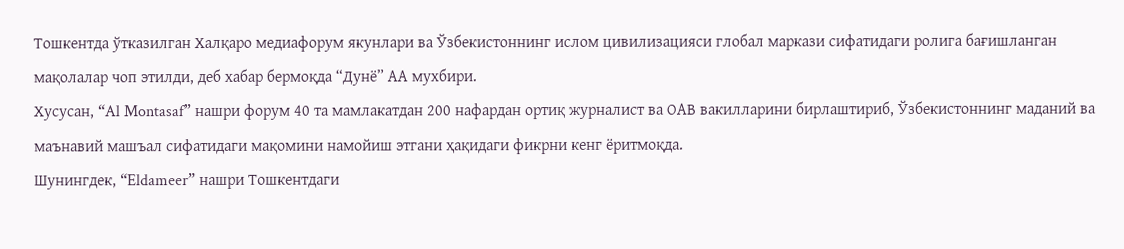Тошкентда ўтказилган Халқаро медиафорум якунлари ва Ўзбекистоннинг ислом цивилизацияси глобал маркази сифатидаги ролига бағишланган мақолалар чоп этилди, деб хабар бермоқда “Дунё” АА мухбири.
Хусусан, “Al Montasaf” нашри форум 40 та мамлакатдан 200 нафардан ортиқ журналист ва ОАВ вакилларини бирлаштириб, Ўзбекистоннинг маданий ва маънавий машъал сифатидаги мақомини намойиш этгани ҳақидаги фикрни кенг ёритмоқда.
Шунингдек, “Eldameer” нашри Тошкентдаги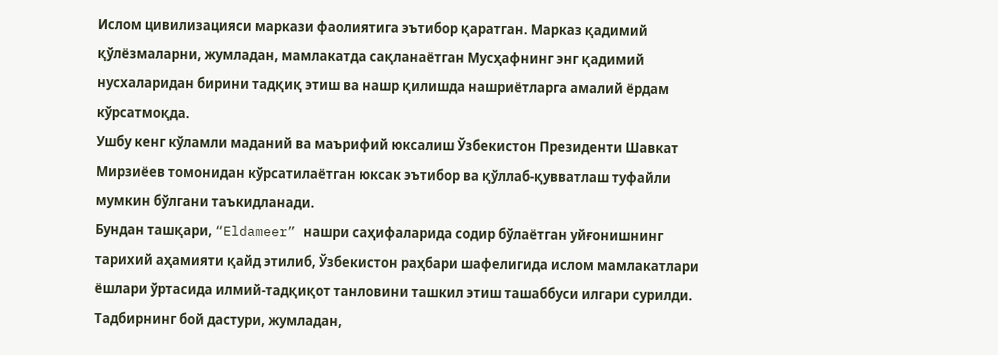Ислом цивилизацияси маркази фаолиятига эътибор қаратган. Марказ қадимий қўлёзмаларни, жумладан, мамлакатда сақланаётган Мусҳафнинг энг қадимий нусхаларидан бирини тадқиқ этиш ва нашр қилишда нашриётларга амалий ёрдам кўрсатмоқда.
Ушбу кенг кўламли маданий ва маърифий юксалиш Ўзбекистон Президенти Шавкат Мирзиёев томонидан кўрсатилаётган юксак эътибор ва қўллаб-қувватлаш туфайли мумкин бўлгани таъкидланади.
Бундан ташқари, “Eldameer” нашри саҳифаларида содир бўлаётган уйғонишнинг тарихий аҳамияти қайд этилиб, Ўзбекистон раҳбари шафелигида ислом мамлакатлари ёшлари ўртасида илмий-тадқиқот танловини ташкил этиш ташаббуси илгари сурилди.
Тадбирнинг бой дастури, жумладан,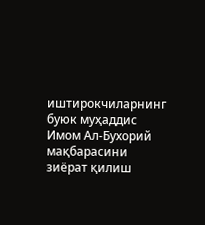иштирокчиларнинг буюк муҳаддис Имом Ал-Бухорий мақбарасини зиёрат қилиш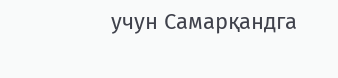учун Самарқандга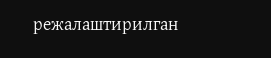режалаштирилган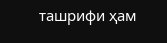ташрифи ҳам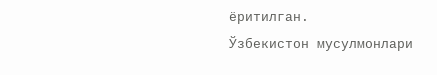ёритилган.
Ўзбекистон мусулмонлари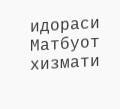идораси Матбуот хизмати